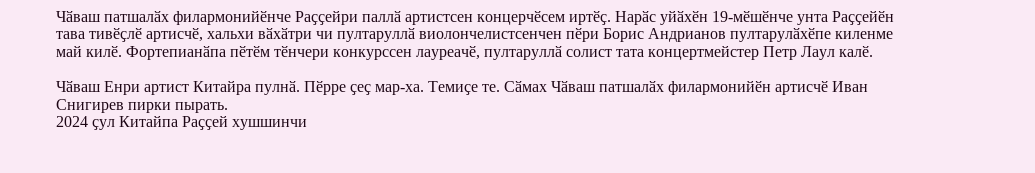Чӑваш патшалӑх филармонийӗнче Раҫҫейри паллӑ артистсен концерчӗсем иртӗҫ. Нарӑс уйӑхӗн 19-мӗшӗнче унта Раҫҫейӗн тава тивӗҫлӗ артисчӗ, хальхи вӑхӑтри чи пултаруллӑ виолончелистсенчен пӗри Борис Андрианов пултарулӑхӗпе киленме май килӗ. Фортепианӑпа пӗтӗм тӗнчери конкурссен лауреачӗ, пултаруллӑ солист тата концертмейстер Петр Лаул калӗ.

Чӑваш Енри артист Китайра пулнӑ. Пӗрре ҫеҫ мар-ха. Темиҫе те. Сӑмах Чӑваш патшалӑх филармонийӗн артисчӗ Иван Снигирев пирки пырать.
2024 ҫул Китайпа Раҫҫей хушшинчи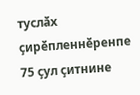туслӑх ҫирӗпленнӗренпе 75 ҫул ҫитнине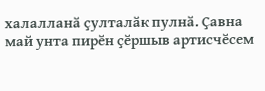халалланӑ ҫулталӑк пулнӑ. Ҫавна май унта пирӗн ҫӗршыв артисчӗсем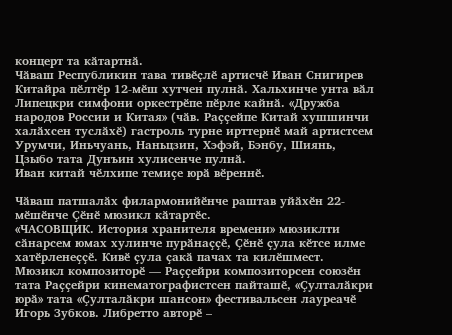концерт та кӑтартнӑ.
Чӑваш Республикин тава тивӗҫлӗ артисчӗ Иван Снигирев Китайра пӗлтӗр 12-мӗш хутчен пулнӑ. Хальхинче унта вӑл Липецкри симфони оркестрӗпе пӗрле кайнӑ. «Дружба народов России и Китая» (чӑв. Раҫҫейпе Китай хушшинчи халӑхсен туслӑхӗ) гастроль турне ирттернӗ май артистсем Урумчи, Иньчуань, Наньцзин, Хэфэй, Бэнбу, Шиянь, Цзыбо тата Дунъин хулисенче пулнӑ.
Иван китай чӗлхипе темиҫе юрӑ вӗреннӗ.

Чӑваш патшалӑх филармонийӗнче раштав уйӑхӗн 22-мӗшӗнче Ҫӗнӗ мюзикл кӑтартӗс.
«ЧАСОВЩИК. История хранителя времени» мюзиклти сӑнарсем юмах хулинче пурӑнаҫҫӗ, Ҫӗнӗ ҫула кӗтсе илме хатӗрленеҫҫӗ. Кивӗ ҫула ҫакӑ пачах та килӗшмест.
Мюзикл композиторӗ — Раҫҫейри композиторсен союзӗн тата Раҫҫейри кинематографистсен пайташӗ, «Ҫулталӑкри юрӑ» тата «Ҫулталӑкри шансон» фестивальсен лауреачӗ Игорь Зубков. Либретто авторӗ –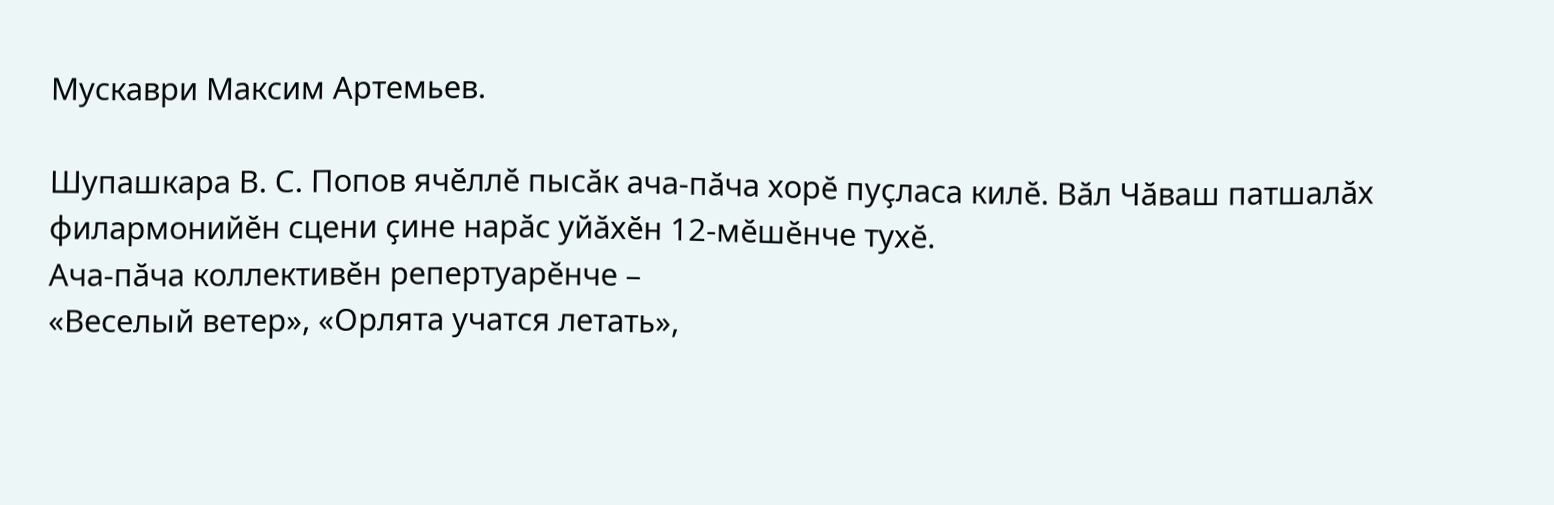Мускаври Максим Артемьев.

Шупашкара В. С. Попов ячӗллӗ пысӑк ача-пӑча хорӗ пуҫласа килӗ. Вӑл Чӑваш патшалӑх филармонийӗн сцени ҫине нарӑс уйӑхӗн 12-мӗшӗнче тухӗ.
Ача-пӑча коллективӗн репертуарӗнче –
«Веселый ветер», «Орлята учатся летать»,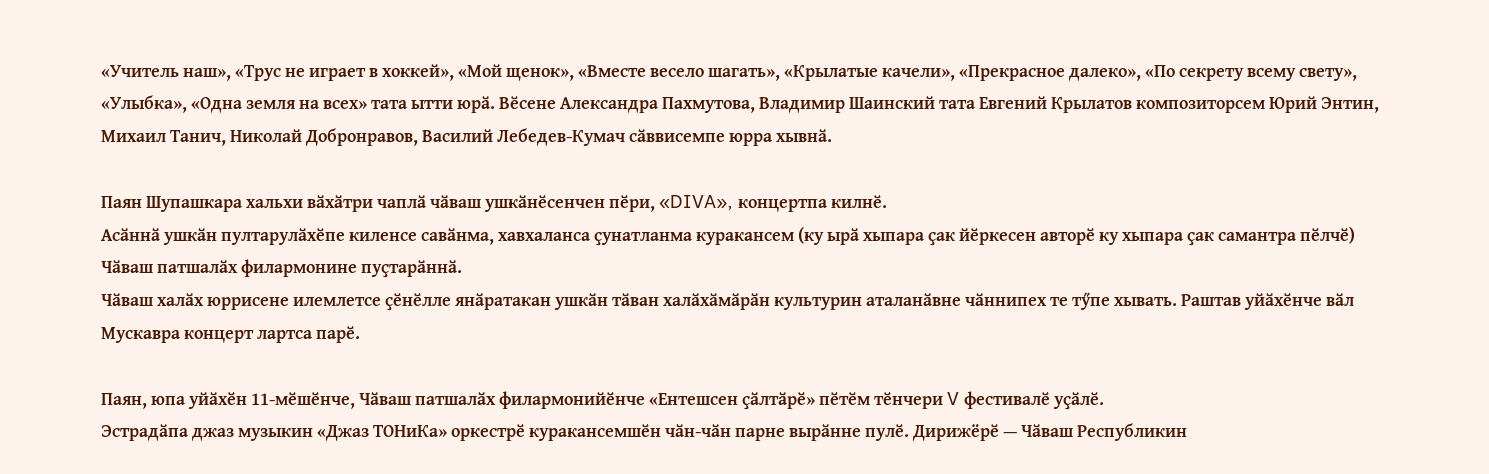«Учитель наш», «Трус не играет в хоккей», «Мой щенок», «Вместе весело шагать», «Крылатые качели», «Прекрасное далеко», «По секрету всему свету», «Улыбка», «Одна земля на всех» тата ытти юрӑ. Вӗсене Александра Пахмутова, Владимир Шаинский тата Евгений Крылатов композиторсем Юрий Энтин, Михаил Танич, Николай Добронравов, Василий Лебедев-Кумач сӑввисемпе юрра хывнӑ.

Паян Шупашкара хальхи вӑхӑтри чаплӑ чӑваш ушкӑнӗсенчен пӗри, «DIVA», концертпа килнӗ.
Асӑннӑ ушкӑн пултарулӑхӗпе киленсе савӑнма, хавхаланса ҫунатланма куракансем (ку ырӑ хыпара ҫак йӗркесен авторӗ ку хыпара ҫак самантра пӗлчӗ) Чӑваш патшалӑх филармонине пуҫтарӑннӑ.
Чӑваш халӑх юррисене илемлетсе ҫӗнӗлле янӑратакан ушкӑн тӑван халӑхӑмӑрӑн культурин аталанӑвне чӑннипех те тӳпе хывать. Раштав уйӑхӗнче вӑл Мускавра концерт лартса парӗ.

Паян, юпа уйӑхӗн 11-мӗшӗнче, Чӑваш патшалӑх филармонийӗнче «Ентешсен ҫӑлтӑрӗ» пӗтӗм тӗнчери V фестивалӗ уҫӑлӗ.
Эстрадӑпа джаз музыкин «Джаз ТОНиКа» оркестрӗ куракансемшӗн чӑн-чӑн парне вырӑнне пулӗ. Дирижёрӗ — Чӑваш Республикин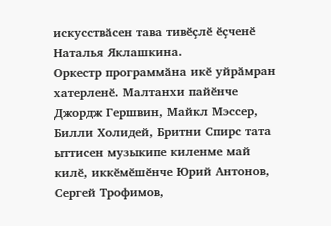искусствӑсен тава тивӗҫлӗ ӗҫченӗ Наталья Яклашкина.
Оркестр программӑна икӗ уйрӑмран хатерленӗ. Малтанхи пайӗнче Джордж Гершвин, Майкл Мэссер, Билли Холидей, Бритни Спирс тата ыттисен музыкипе киленме май килӗ, иккӗмӗшӗнче Юрий Антонов, Сергей Трофимов,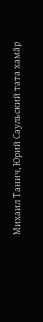Михаил Танич, Юрий Саульский тата хамӑр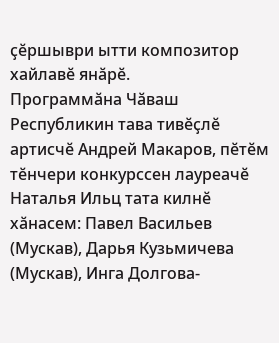ҫӗршыври ытти композитор хайлавӗ янӑрӗ.
Программӑна Чӑваш Республикин тава тивӗҫлӗ артисчӗ Андрей Макаров, пӗтӗм тӗнчери конкурссен лауреачӗ Наталья Ильц тата килнӗ хӑнасем: Павел Васильев (Мускав), Дарья Кузьмичева (Мускав), Инга Долгова-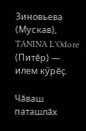Зиновьева (Мускав), TANINA L’Odore (Питӗр) — илем кӳрӗҫ.

Чӑваш паташлӑх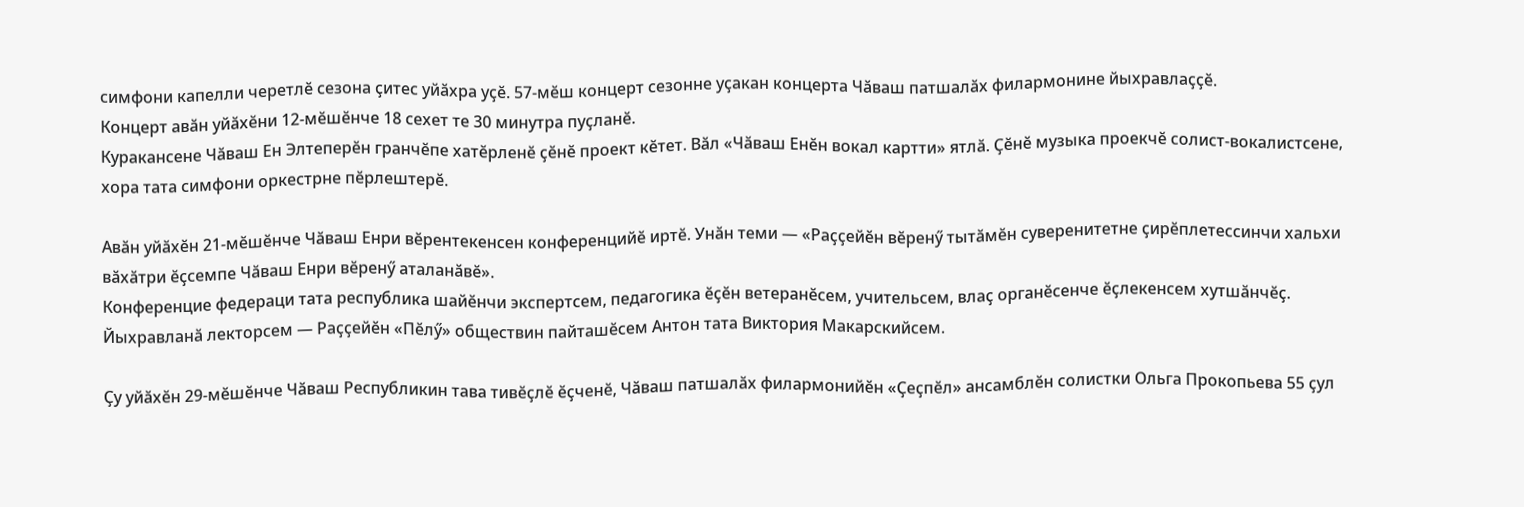симфони капелли черетлӗ сезона ҫитес уйӑхра уҫӗ. 57-мӗш концерт сезонне уҫакан концерта Чӑваш патшалӑх филармонине йыхравлаҫҫӗ.
Концерт авӑн уйӑхӗни 12-мӗшӗнче 18 сехет те 30 минутра пуҫланӗ.
Куракансене Чӑваш Ен Элтеперӗн гранчӗпе хатӗрленӗ ҫӗнӗ проект кӗтет. Вӑл «Чӑваш Енӗн вокал картти» ятлӑ. Ҫӗнӗ музыка проекчӗ солист-вокалистсене, хора тата симфони оркестрне пӗрлештерӗ.

Авӑн уйӑхӗн 21-мӗшӗнче Чӑваш Енри вӗрентекенсен конференцийӗ иртӗ. Унӑн теми — «Раҫҫейӗн вӗренӳ тытӑмӗн суверенитетне ҫирӗплетессинчи хальхи вӑхӑтри ӗҫсемпе Чӑваш Енри вӗренӳ аталанӑвӗ».
Конференцие федераци тата республика шайӗнчи экспертсем, педагогика ӗҫӗн ветеранӗсем, учительсем, влаҫ органӗсенче ӗҫлекенсем хутшӑнчӗҫ.
Йыхравланӑ лекторсем — Раҫҫейӗн «Пӗлӳ» обществин пайташӗсем Антон тата Виктория Макарскийсем.

Ҫу уйӑхӗн 29-мӗшӗнче Чӑваш Республикин тава тивӗҫлӗ ӗҫченӗ, Чӑваш патшалӑх филармонийӗн «Ҫеҫпӗл» ансамблӗн солистки Ольга Прокопьева 55 ҫул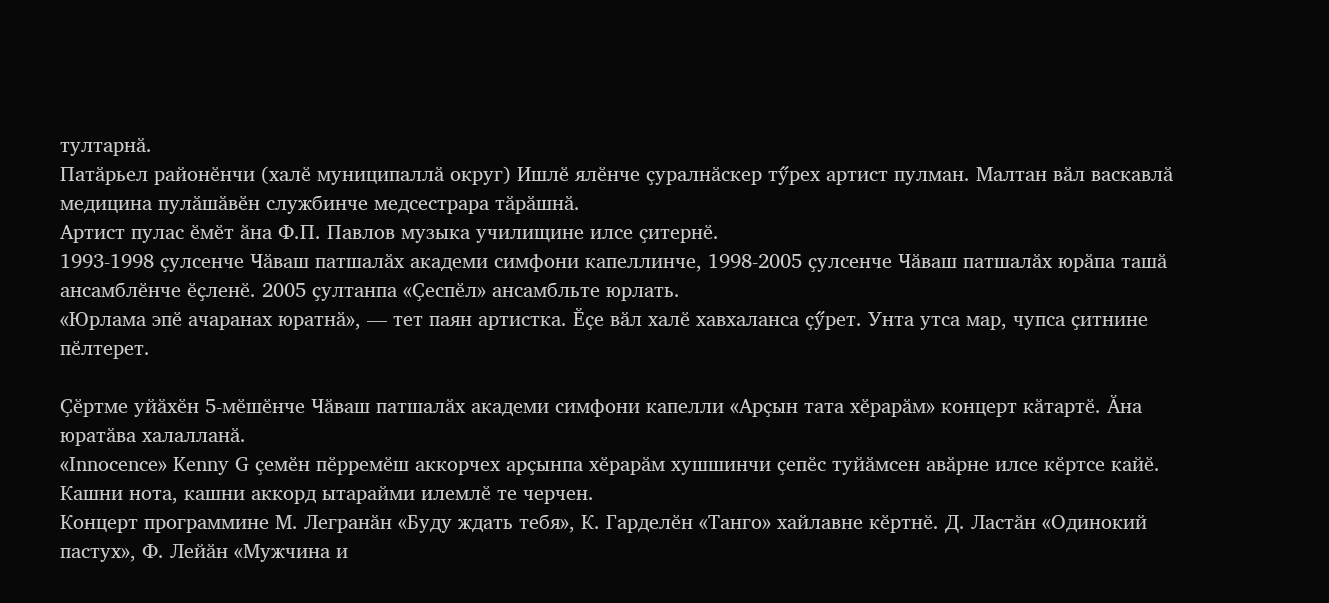тултарнӑ.
Патӑрьел районӗнчи (халӗ муниципаллӑ округ) Ишлӗ ялӗнче ҫуралнӑскер тӳрех артист пулман. Малтан вӑл васкавлӑ медицина пулӑшӑвӗн службинче медсестрара тӑрӑшнӑ.
Артист пулас ӗмӗт ӑна Ф.П. Павлов музыка училищине илсе ҫитернӗ.
1993-1998 ҫулсенче Чӑваш патшалӑх академи симфони капеллинче, 1998-2005 ҫулсенче Чӑваш патшалӑх юрӑпа ташӑ ансамблӗнче ӗҫленӗ. 2005 ҫултанпа «Ҫеспӗл» ансамбльте юрлать.
«Юрлама эпӗ ачаранах юратнӑ», — тет паян артистка. Ӗҫе вӑл халӗ хавхаланса ҫӳрет. Унта утса мар, чупса ҫитнине пӗлтерет.

Ҫӗртме уйӑхӗн 5-мӗшӗнче Чӑваш патшалӑх академи симфони капелли «Арҫын тата хӗрарӑм» концерт кӑтартӗ. Ӑна юратӑва халалланӑ.
«Innocence» Kenny G ҫемӗн пӗрремӗш аккорчех арҫынпа хӗрарӑм хушшинчи ҫепӗс туйӑмсен авӑрне илсе кӗртсе кайӗ. Кашни нота, кашни аккорд ытарайми илемлӗ те черчен.
Концерт программине М. Легранӑн «Буду ждать тебя», К. Гарделӗн «Танго» хайлавне кӗртнӗ. Д. Ластӑн «Одинокий пастух», Ф. Лейӑн «Мужчина и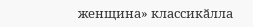женщина» классикӑлла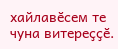хайлавӗсем те чуна витереҫҫӗ.